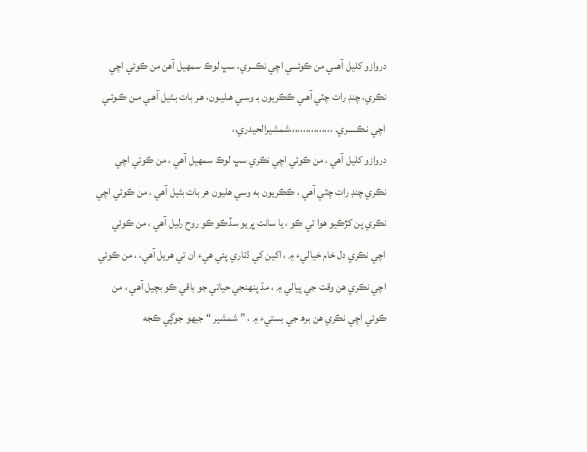دروازو کليل آهــي من ڪوئـــي اچي نڪـــري، سڀ لوڪ سمهيل آهن من ڪوئي اچي نڪري، چنڊ رات چٽي آهـي ڪڪريون بـ وسـي هـليـون، هـر بات بـڻيل آهـي مـن ڪـوئـي اچي نـڪـــــري. ،،،،،،،،،،،،،،،،شمشيرالحيدري،،
دروازو کليل آهي ، من ڪوئي اچي نڪري سڀ لوڪ سمهيل آهي ، من ڪوئي اچي نڪري چنڊ رات چٽي آهي ، ڪڪريون به وسي هليون هر بات بڻيل آهي ، من ڪوئي اچي نڪري پن کڙڪيو هوا تي ڪو ، يا سانت ڀريو سڏڪو ڪو روح رليل آهي ، من ڪوئي اچي نڪري دل خام خياليء ۾ ، اکين کي ڌتاري پئي هيء ان تي هريل آهي، ، من ڪوئي اچي نڪري هن وقت جي پيالي ۾ ، مڌ پنهنجي حياتي جو باقي ڪو بچيل آهي ، من ڪوئي اچي نڪري هن برھ جي بستيء ۾ ، ” شمشير “ جيهو جوڳي ڪجه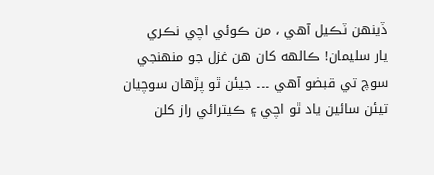ڏينهن ٽڪيل آهي ، من ڪوئي اچي نڪري
يار سليمان! ڪالهه کان هن غزل جو منهنجي سوچ تي قبضو آهي ۔۔۔ جيئن ٿو پڙهان سوچيان تيئن سائين ياد ٿو اچي ۽ ڪيترائي راز کلن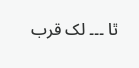ٿا ۔۔۔ لک قرب